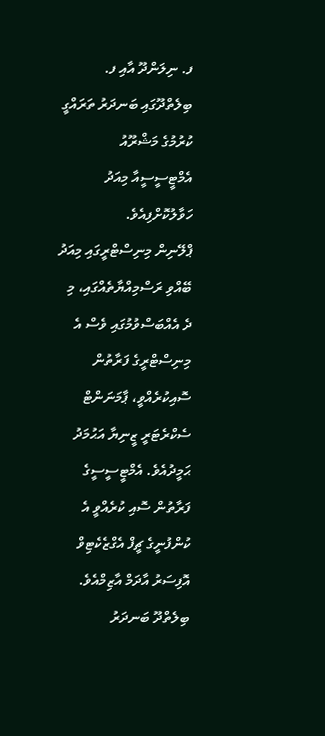ފ. ނިލަންދޫ އާއި ފ. ބިލެތްދޫގައި ބަނދަރު ތަރައްގީ ކުރުމުގެ މަޝްރޫއު އެމްޓީސީސީއާ މިއަދު ހަވާލުކޮށްފިއެވެ.
ޕްލޭނިން މިނިސްޓްރީގައި މިއަދު ބޭއްވި ރަސްމިއްޔާތެއްގައި، މި ދެ އެއްބަސްވުމުގައި ވެސް އެ މިނިސްޓްރީގެ ފަރާތުން ސޮއިކުރެއްވީ، ޕާމަނަންޓް ސެކްރެޓަރީ ޒީނިޔާ އަޙުމަދު ޙަމީދުއެވެ. އެމްޓީސީސީގެ ފަރާތުން ސޮއި ކުރެއްވީ އެ ކުންފުނީގެ ޗީފް އެގްޒެކެޓިވް އޮފިސަރު އާދަމް އާޒިމްއެވެ.
ބިލެތްދޫ ބަނދަރު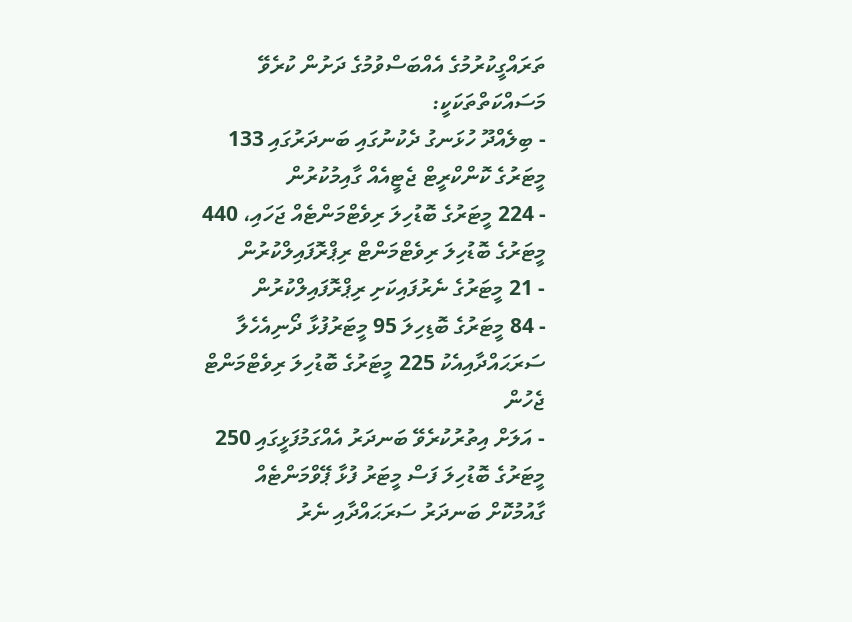ތަރައްގީކުރުމުގެ އެއްބަސްވުމުގެ ދަށުން ކުރެވޭ މަސައްކަތްތަކަކީ:
- ބިލެއްދޫ ހުޅަނގު ދެކުނުގައި ބަނދަރުގައި 133 މީޓަރުގެ ކޮންކްރީޓް ޖެޓީއެއް ގާއިމުކުރުން
- 224 މީޓަރުގެ ބޮޑުހިލަ ރިވެޓްމަންޓެއް ޖަހައި، 440 މީޓަރުގެ ބޮޑުހިލަ ރިވެޓްމަންޓް ރިޕްރޮފައިލްކުރުން
- 21 މީޓަރުގެ ނެރުފައިކަށި ރިޕްރޮފައިލްކުރުން
- 84 މީޓަރުގެ ބޮޑިހިލަ 95 މީޓަރުފުޅާ ދޯނިއެހެލާ ސަރަޙައްދާއިއެކު 225 މީޓަރުގެ ބޮޑުހިލަ ރިވެޓްމަންޓް ޖެހުން
- އަލަށް އިތުރުކުރެވޭ ބަނދަރު އެއްގަމުފަޅީގައި 250 މީޓަރުގެ ބޮޑުހިލަ ފަސް މީޓަރު ފުޅާ ޕޭވްމަންޓެއް ގާއުމުކޮށް ބަނދަރު ސަރަޙައްދާއި ނެރު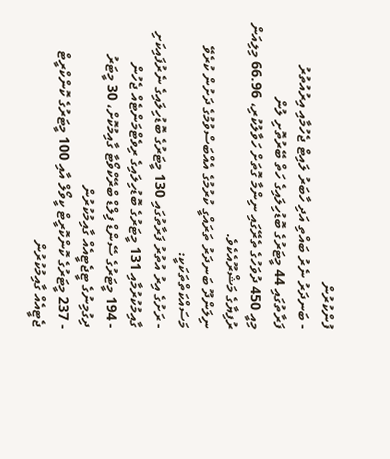ފުންކުރުން
- ބަނދަރު ނެރު ބައްތި އަދި ހާބަރު ލައިޓް ޖެހުމާއި އިރުއުތުރު ފަރާތުގައި 44 މީޓަރުގެ ބޮޑުހިލައިގެ ހަތް ބޭރުތޮށި ލުން
މިއީ 450 ދުވަހުގެ ތެރޭގައި ނިންމާ ގޮތަށް ހަވާލުކުރި، 66.96 މިލިއަން ރުފިޔާގެ މަޝްރޫއެކެވެ.
ނިލަންދޫ ބަނދަރު ތަރައްގީ ކުރުމުގެ އެއްބަސްވުމުގެ ދަށުން ކުރެވޭ މަސައްކަތްތަކަކީ:
- ރަށުގެ އިރު އުތުރު ފަރާތުގައި 130 މީޓަރުގެ ބޮޑުހިލައިގެ ނެރުފައިކަށި ގާއިމުކުރުމާއި 131 މީޓަރުގެ ބޮޑުހިލައިގެ ރިވެޓްމަންޓެއް ޖެހުން
- 194 މީޓަރުގެ ސޭންޑް ފިލްޑް ބްރޭކްވޯޓާ ގާއިމުކޮށް، 30 މީޓަރު ދިގުމިނުގެ ޓީޖެޓީއެއް ގާއިމުކުރުން
- 237 މީޓަރުގެ ކޮންކޮރީޓް ކީވޯލް އާއި 100 މީޓަރުގެ ކޮންކްރީޓް ޖެޓީއެއް ގާއިމުކުރުން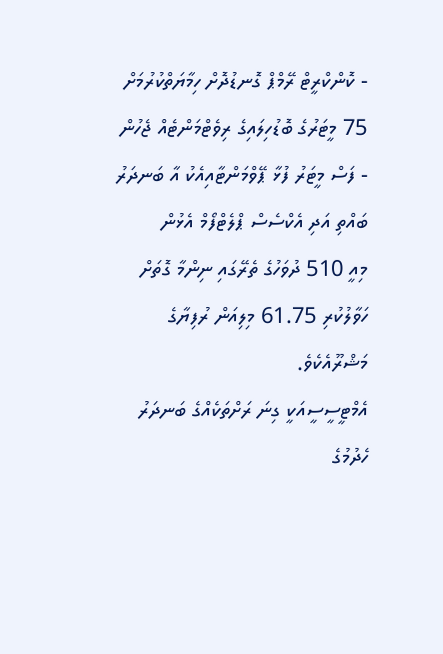- ކޮންކްރީޓް ރޭމްޕް ގޮނޑުދޮށް ހިމާޔަތްކުރުމަށް 75 މީޓަރުގެ ބޮޑުހިލައިގެ ރިވެޓްމަންޓެއް ޖެހުން
- ފަސް މީޓަރު ފުޅާ ޕޭވްމަންޓާއިއެކު އާ ބަނދަރު ބައްތި އަދި އެކްސެސް ޕްލެޓްފޯމް އެޅުން
މިއީ 510 ދުވަހުގެ ތެރޭގައި ނިންމާ ގޮތަށް ހަވާލުކުރި 61.75 މިލިއަން ރުފިޔާގެ މަޝްރޫއެކެވެ.
އެމްޓީސީސީއަކީ ގިނަ ރަށްތަކެއްގެ ބަނދަރު ހެދުމުގެ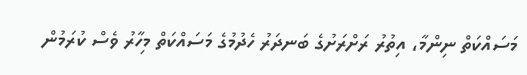މަސައްކަތް ނިންމާ، އިތުރު ރަށްރަށުގެ ބަނދަރު ހެދުމުގެ މަސައްކަތް މިހާރު ވެސް ކުރަމުން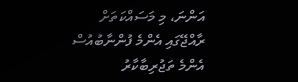އަންނަ، މި މަސައްކަތަށް ރާއްޖޭގައި އެންމެ ފުންނާބުއުސް އެންމެ ތަޖުރިބާކާރު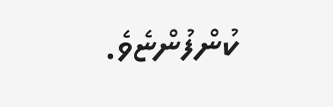ކުންފުންޏެވެ.